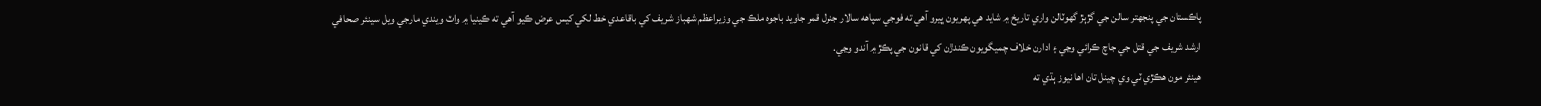پاڪستان جي پنجھتر سالن جي گڙٻڙ گھوٽالن واري تاريخ ۾ شايد ھي پھريون ڀيرو آهي ته فوجي سپاهه سالار جنرل قمر جاويد باجوه ملڪ جي وزيراعظم شهباز شريف کي باقاعدي خط لکي کيس عرض ڪيو آهي ته ڪينيا ۾ واٽ ويندي مارجي ويل سينئر صحافي ارشد شريف جي قتل جي جاچ ڪرائي وڃي ۽ ادارن خلاف چميگويون ڪندڙن کي قانون جي پڪڙ ۾ آندو وڃي.
هينئر مون ھڪڙي ٽي وي چينل تان اها نيوز ٻڌي ته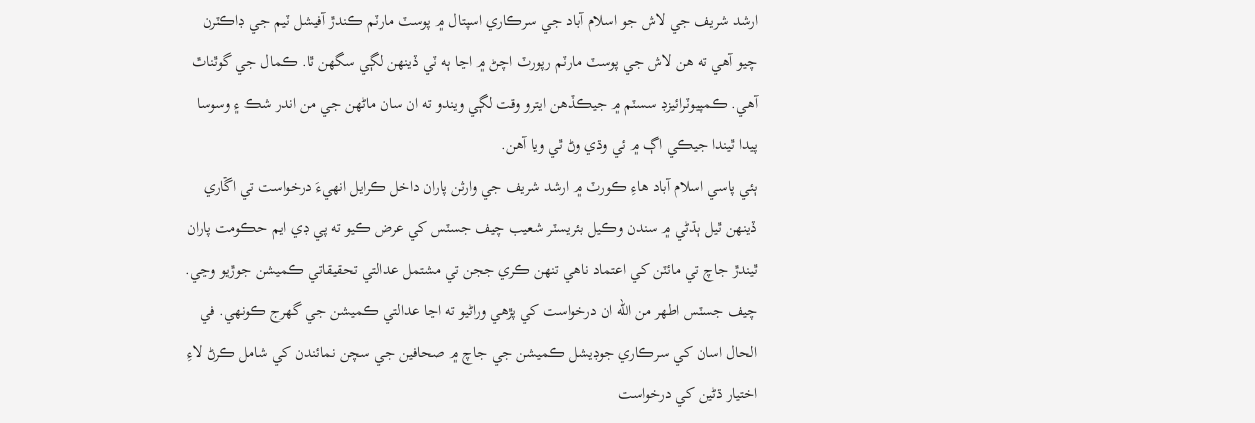ارشد شريف جي لاش جو اسلام آباد جي سرڪاري اسپتال ۾ پوسٽ مارٽم ڪندڙ آفيشل ٽيم جي ڊاڪٽرن چيو آهي ته ھن لاش جي پوسٽ مارٽم رپورٽ اچڻ ۾ اڃا ٻه ٽي ڏينهن لڳي سگهن ٿا. ڪمال جي گوٿناٿ آهي. ڪمپيوٽرائيزڊ سسٽم ۾ جيڪڏهن ايترو وقت لڳي ويندو ته ان سان ماڻهن جي من اندر شڪ ۽ وسوسا پيدا ٿيندا جيڪي اڳ ۾ ئي وڌي وڻ ٿي ويا آهن.
ٻئي پاسي اسلام آباد هاءِ ڪورٽ ۾ ارشد شريف جي وارثن پاران داخل ڪرايل انهيءَ درخواست تي اڱاري ڏينهن ٿيل ٻڌڻي ۾ سندن وڪيل بئريسٽر شعيب چيف جسٽس کي عرض ڪيو ته پي ڊي ايم حڪومت پاران ٿيندڙ جاچ تي مائٽن کي اعتماد ناهي تنهن ڪري ججن تي مشتمل عدالتي تحقيقاتي ڪميشن جوڙيو وڃي. چيف جسٽس اطهر من الله ان درخواست کي پڙهي وراڻيو ته اڃا عدالتي ڪميشن جي گهرج ڪونهي. في الحال اسان کي سرڪاري جوڊيشل ڪميشن جي جاچ ۾ صحافين جي سچن نمائندن کي شامل ڪرڻ لاءِ اختيار ڌڻين کي درخواست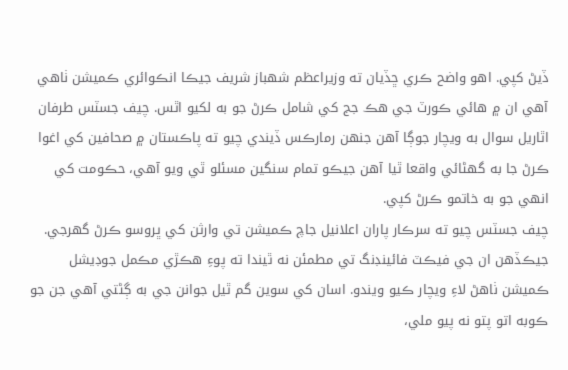ڏيڻ کپي. اهو واضح ڪري ڇڏيان ته وزيراعظم شهباز شريف جيڪا انڪوائري ڪميشن ٺاهي آهي ان ۾ ھائي ڪورٽ جي ھڪ جج کي شامل ڪرڻ جو به لکيو اٿس. چيف جسٽس طرفان اٿاريل سوال به ويچار جوڳا آهن جنهن رمارڪس ڏيندي چيو ته پاڪستان ۾ صحافين کي اغوا ڪرڻ جا به گهڻائي واقعا ٿيا آهن جيڪو تمام سنگين مسئلو ٿي ويو آهي، حڪومت کي انھي جو به خاتمو ڪرڻ کپي.
چيف جسٽس چيو ته سرڪار پاران اعلانيل جاچ ڪميشن تي وارثن کي ڀروسو ڪرڻ گهرجي. جيڪڏهن ان جي فيڪٽ فائينڊنگ تي مطمئن نه ٿيندا ته پوءِ ھڪڙي مڪمل جوڊيشل ڪميشن ٺاهڻ لاءِ ويچار ڪيو ويندو. اسان کي سوين گم ٿيل جوانن جي به ڳڻتي آهي جن جو ڪوبه اتو پتو نه پيو ملي،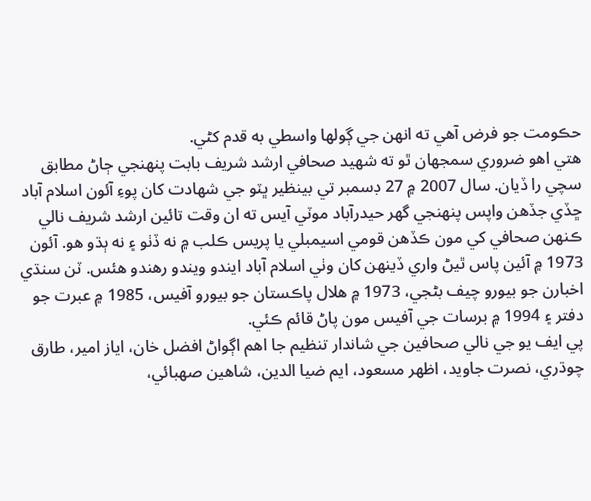حڪومت جو فرض آهي ته انهن جي ڳولھا واسطي به قدم کڻي.
ھتي اھو ضروري سمجهان ٿو ته شھيد صحافي ارشد شريف بابت پنهنجي ڄاڻ مطابق سچي را ڏيان. سال 2007 ۾ 27 ڊسمبر تي بينظير ڀٽو جي شهادت کان پوءِ آئون اسلام آباد ڇڏي جڏهن واپس پنهنجي گهر حيدرآباد موٽي آيس ته ان وقت تائين ارشد شريف نالي ڪنهن صحافي کي مون ڪڏهن قومي اسيمبلي يا پريس ڪلب ۾ نه ڏٺو ۽ نه ٻڌو هو. آئون 1973 ۾ آئين پاس ٿيڻ واري ڏينهن کان وٺي اسلام آباد ايندو ويندو رهندو هئس. ٽن سنڌي اخبارن جو بيورو چيف بڻجي، 1973 ۾ ھلال پاڪستان جو بيورو آفيس، 1985 ۾ عبرت جو دفتر ۽ 1994 ۾ برسات جي آفيس مون پاڻ قائم ڪئي.
پي ايف يو جي نالي صحافين جي شاندار تنظيم جا اھم اڳواڻ افضل خان، اياز امير، طارق چوڌري، نصرت جاويد، اظهر مسعود، ايم ضيا الدين، شاهين صھبائي،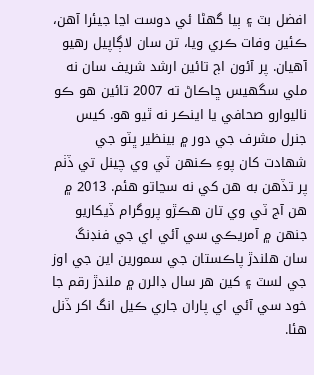افضل بٽ ۽ ٻيا گهڻا ئي دوست اڃا جيئرا آهن، ڪئين وفات ڪري ويا، تن سان لاڳاپيل رهيو آهيان. پر آئون اڄ تائين ارشد شريف سان نه ملي سگهيس ڇاڪاڻ ته 2007 تائين ھو ڪو ناليوارو صحافي يا اينڪر نه ٿيو هو. کيس جنرل مشرف جي دور ۾ بينظير ڀٽو جي شهادت کان پوءِ ڪنهن ٽي وي چينل تي ڏٺم پر تڏهن به هن کي نه سڃاتو ھئم. 2013 ۾ هن آج ٽي وي تان ھڪڙو پروگرام ڏيکاريو جنهن ۾ آمريڪي سي آئي اي جي فنڊنگ سان ھلندڙ پاڪستان جي سمورين اين جي اوز جي لسٽ ۽ کين ھر سال ڊالرن ۾ ملندڙ رقم جا خود سي آئي اي پاران جاري ڪيل انگ اکر ڏنل هئا.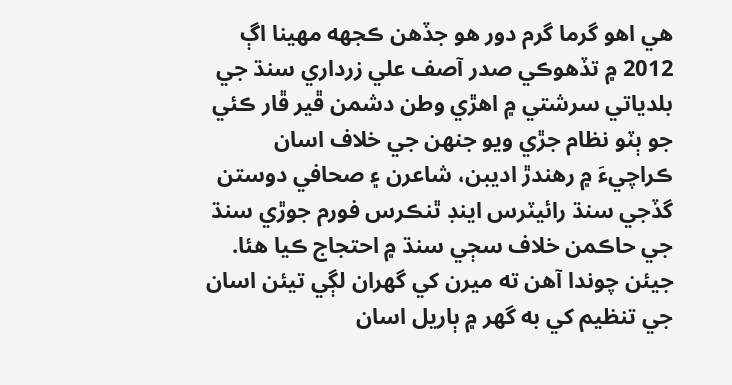ھي اھو گرما گرم دور ھو جڏھن ڪجهه مھينا اڳ 2012 ۾ تڏهوڪي صدر آصف علي زرداري سنڌ جي بلدياتي سرشتي ۾ اهڙي وطن دشمن ڦير ڦار ڪئي جو ٻٽو نظام جڙي ويو جنهن جي خلاف اسان ڪراچيءَ ۾ رهندڙ اديبن، شاعرن ۽ صحافي دوستن گڏجي سنڌ رائيٽرس اينڊ ٿنڪرس فورم جوڙي سنڌ جي حاڪمن خلاف سڄي سنڌ ۾ احتجاج ڪيا هئا.
جيئن چوندا آهن ته ميرن کي گهران لڳي تيئن اسان جي تنظيم کي به گهر ۾ ٻاريل اسان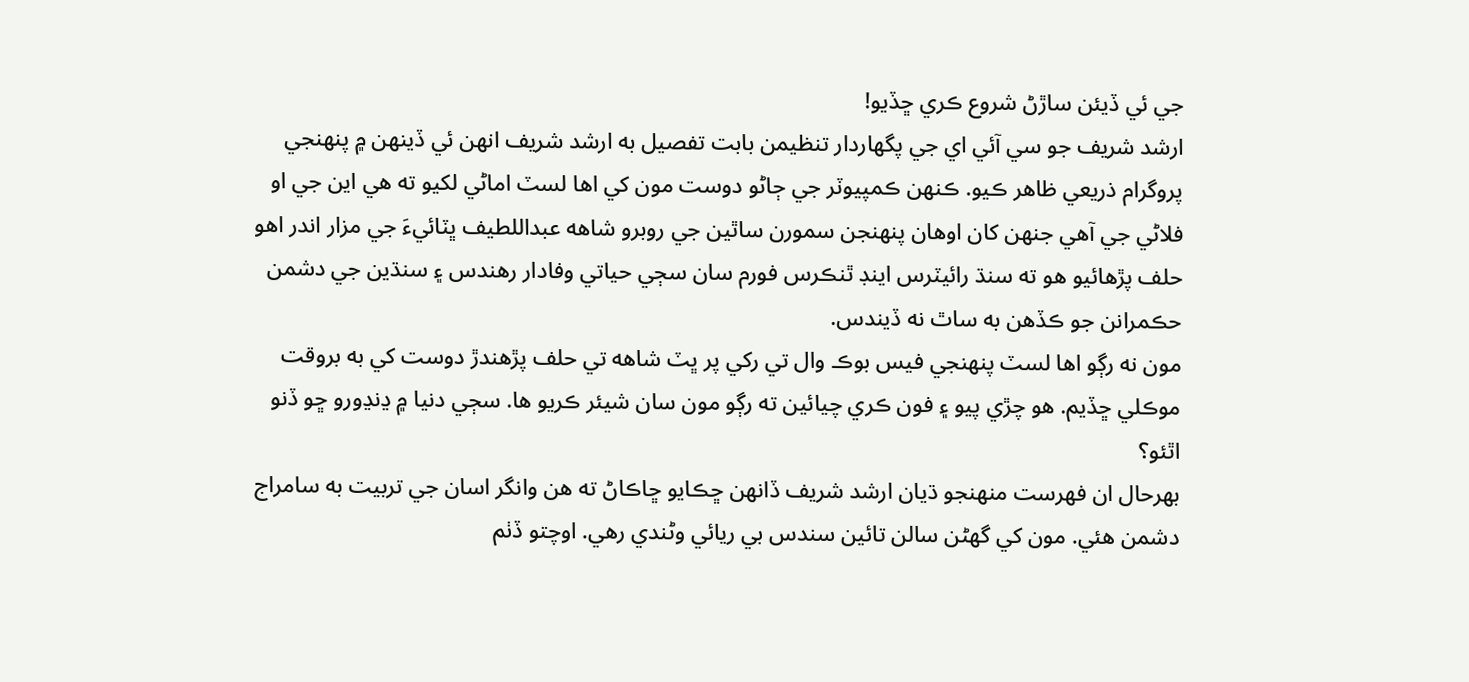جي ئي ڏيئن ساڙڻ شروع ڪري ڇڏيو!
ارشد شريف جو سي آئي اي جي پگهاردار تنظيمن بابت تفصيل به ارشد شريف انھن ئي ڏينهن ۾ پنهنجي پروگرام ذريعي ظاهر ڪيو. ڪنهن ڪمپيوٽر جي ڄاڻو دوست مون کي اھا لسٽ اماڻي لکيو ته ھي اين جي او فلاڻي جي آهي جنهن کان اوهان پنهنجن سمورن ساٿين جي روبرو شاهه عبداللطيف ڀٽائيءَ جي مزار اندر اھو حلف پڙهائيو ھو ته سنڌ رائيٽرس اينڊ ٿنڪرس فورم سان سڄي حياتي وفادار رهندس ۽ سنڌين جي دشمن حڪمرانن جو ڪڏهن به ساٿ نه ڏيندس.
مون نه رڳو اھا لسٽ پنهنجي فيس بوڪ وال تي رکي پر ڀٽ شاهه تي حلف پڙهندڙ دوست کي به بروقت موڪلي ڇڏيم. هو چڙي پيو ۽ فون ڪري چيائين ته رڳو مون سان شيئر ڪريو ھا. سڄي دنيا ۾ ڍنڍورو ڇو ڏنو اٿئو؟
بھرحال ان فھرست منهنجو ڌيان ارشد شريف ڏانهن ڇڪايو ڇاڪاڻ ته هن وانگر اسان جي تربيت به سامراج دشمن ھئي. مون کي گھڻن سالن تائين سندس بي ريائي وڻندي رهي. اوچتو ڏٺم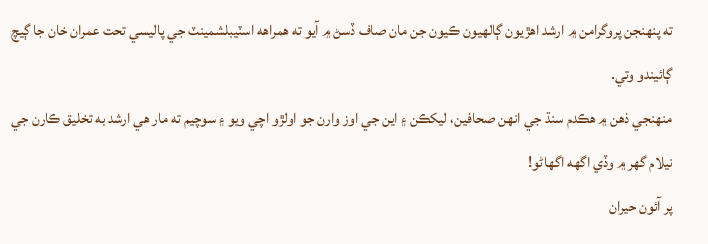ته پنهنجن پروگرامن ۾ ارشد اھڙيون ڳالهيون ڪيون جن مان صاف ڏسڻ ۾ آيو ته ھمراهه اسٽيبلشمينٽ جي پاليسي تحت عمران خان جا ڳيچ ڳائيندو وتي.
منهنجي ذهن ۾ ھڪدم سنڌ جي انهن صحافين، ليکڪن ۽ اين جي اوز وارن جو اولڙو اچي ويو ۽ سوچيم ته مار ھي ارشد به تخليق ڪارن جي نيلام گهر ۾ وڏي اگھه اگھاڻو!
پر آئون حيران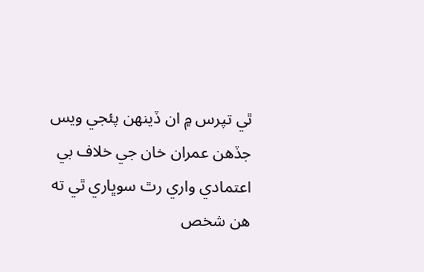ٿي تپرس ۾ ان ڏينهن پئجي ويس جڏهن عمران خان جي خلاف بي اعتمادي واري رٿ سوڀاري ٿي ته ھن شخص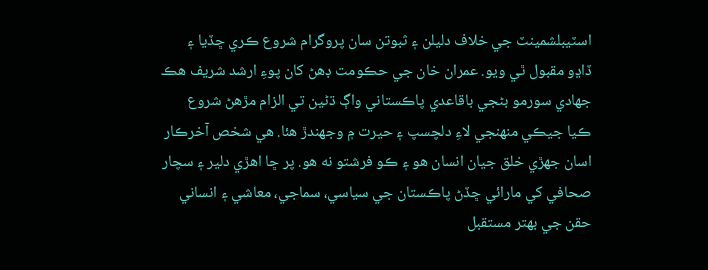اسٽيبلشمينٽ جي خلاف دليلن ۽ ثبوتن سان پروگرام شروع ڪري ڇڏيا ۽ ڏاڍو مقبول ٿي ويو. عمران خان جي حڪومت ڊھڻ کان پوءِ ارشد شريف ھڪ جھادي سورمو بڻجي باقاعدي پاڪستاني واڳ ڌڻين تي الزام مڙهڻ شروع ڪيا جيڪي منهنجي لاءِ دلچسپ ۽ حيرت ۾ وجهندڙ هئا. ھي شخص آخرڪار اسان جھڙي خلق جيان انسان ھو ۽ ڪو فرشتو نه ھو. پر ڇا اھڙي دلير ۽ سچار صحافي کي مارائي ڇڏڻ پاڪستان جي سياسي، سماجي، معاشي ۽ انساني حقن جي بھتر مستقبل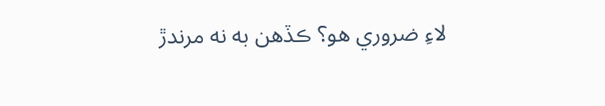لاءِ ضروري هو؟ ڪڏهن به نه مرندڙ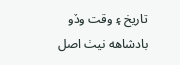تاريخ ۽ وقت وڏو بادشاهه نيٺ اصل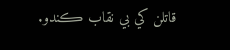قاتلن کي بي نقاب ڪندو.